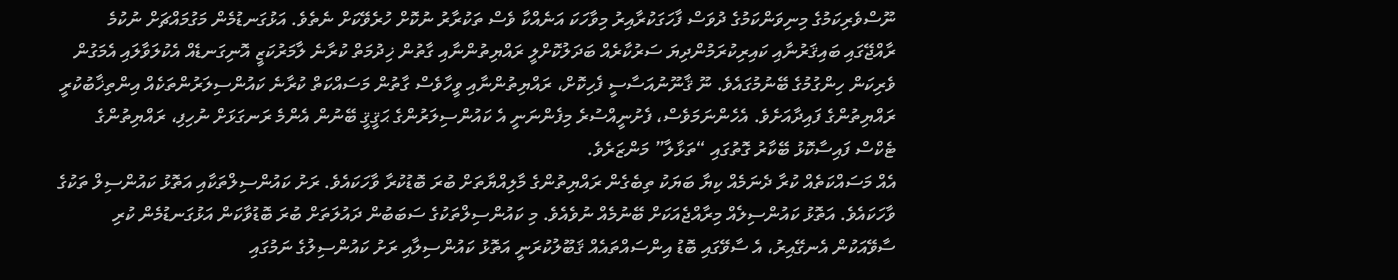ނޫސްވެރިކަމުގެ މިނިވަންކަމުގެ ދުވަސް ފާހަގަކުރާއިރު މިވާހަކަ އަނެއްކާ ވެސް ތަކުރާރު ނުކޮށް ހުރެވޭކަށް ނެތެވެ. އަޅުގަނޑުމެން މަގުމައްޗަށް ނުކުމެ ރާއްޖޭގައި ބައިޤަރުނާއި ކައިރިކުރަމުންދިޔަ ސަރުކާރެއް ބަދަލުކޮށްލީ ރައްޔިތުންނާއި ގާތުން ޚިދުމަތް ކުރާނެ ލާމަރުކަޒީ އޮނިގަނޑެއް އެކުލަވާލައި އެމަގުން ވެރިކަން ހިންގުމުގެ ބޭނުމުގައެވެ. ނޫ ޤާނޫނުއަސާސީ ފެހިކޮށް، ރައްޔިތުންނާއި ވީހާވެސް ގާތުން މަސައްކަތް ކުރާނެ ކައުންސިލަރުންތަކެއް އިންތިޚާބުކުރީ ރައްޔިތުންގެ ފައިދާއަށެވެ. އެހެންނަމަވެސް، ފެށުނީއްސުރެ މިފެންނަނީ އެ ކައުންސިލަރުންގެ ޙަޤީޤީ ބޭނުން އެންމެ ރަނގަޅަށް ނުހިފި، ރައްޔިތުންގެ ޓެކްސް ފައިސާކޮޅު ބޭކާރު ގޮތުގައި “ތަޅާލާ” މަންޒަރެވެ.
އެއް މަސައްކަތެއް ކުރާ ދެނަމެއް ކިޔާ ބަޔަކު ތިބެގެން ރައްޔިތުންގެ މާލިއްޔާތަށް ބުރަ ބޮޑުކުރާ ވާހަކައެވެ. ރަށު ކައުންސިލްތަކާއި އަތޮޅު ކައުންސިލް ތަކުގެ ވާހަކައެވެ. އަތޮޅު ކައުންސިލެއް މިރާއްޖެއަކަށް ބޭނުމެއް ނުވެއެވެ. މި ކައުންސިލްތަކުގެ ސަބަބުން ދައުލަތަށް ބުރަ ބޮޑުވާކަން އަޅުގަނޑުމެން ކުރި ސާވޭއަކުން އެނގޭއިރު، އެ ސާވޭގައި ބޮޑު އިންސައްތައެއް ޤަބޫލުކުރަނީ އަތޮޅު ކައުންސިލާއި ރަށު ކައުންސިލުގެ ނަމުގައި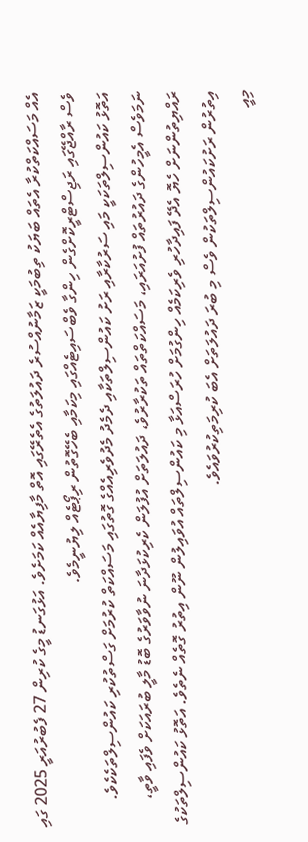އެއް މަސައްކަތްކުރާ އެތައް ބަޔަކު ތިބުމަކީ ޒަމާނުއްސުރެ ދައުލަތުގެ އެތެރޭގައި އޮތް މާފިޔާއެއް ކަމަށެވެ. އަޅުގަނޑު މީގެ ކުރިން 27 ފެބުރުއަރީ 2025 ގައި ވެސް ރާއްޖޭގައި ރަޖިސްޓްރީކޮށްގެން ހިންގާ ވެބްސައިޓެއްގައި މިކަމާއި ބެހޭގޮތުން ރިޕޯޓެއް ލިޔުނީމެވެ.
އަތޮޅު ކައުންސިލްތަކަކީ މައި ސަރުކާރާއި ރަށު ކައުންސިލްތަކާއި ދެމެދު މެދުވެރިއެއްގެ ގޮތުގައި މަސައްކަތް ކުރުމަށް ގަސްތުކުރި ކައުންސިލްތަކެކެވެ. ނަމަވެސް އެމީހުންގެ ދައުރުތައް ފުށުއަރައި، މަސައްކަތްތައް ތަކުރާރުވެ، ދައުލަތަށް އުފުލަން ކެރިކުޅަދާނަ ނުވާވަރުގެ ބޮޑު މާލީ ބުރައަކަށް ވެފައި ވާތީ، ރައްޔިތުންނަށް ހެޔޮ އެދޭ ފައިދާހުރި ވެރިކަމެއް ހިންގުމަށް ހުރަސްއަޅާ މި ކައުންސިލްތައް އުވައިލުން ނޫން އިތުރު ގޮތެއް ނެތެވެ. އަތޮޅު ކައުންސިލްތަކުގެ އިތުރުން ރަށުކައުންސިލްތަކުން ވެސް މި ބުރަ ދައުލަތަށް އެބަ ކުރިމަތިކުރުވައެވެ.
މިއީ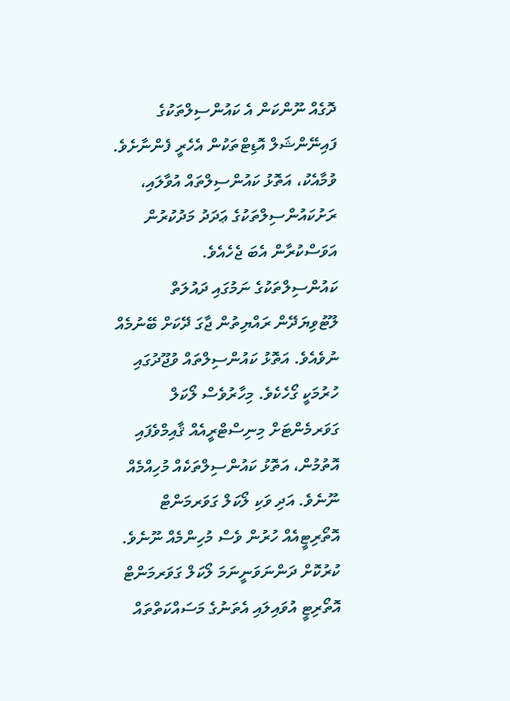ދޮގެއް ނޫންކަން އެ ކައުންސިލްތަކުގެ ފައިނޭންޝަލް އޮޑިޓްތަކުން އެހެރީ ފެންނާށެވެ. ވުމާއެކު، އަތޮޅު ކައުންސިލްތައް އުވާލައި، ރަށުކައުންސިލްތަކުގެ ޢަދަދު މަދުކުރުން އަވަސްކުރާން އެބަ ޖެހެއެވެ.
ކައުންސިލްތަކުގެ ނަމުގައި ދައުލަތް ލޫޓުވިޔަދޭން ރައްޔިތުން ޖާގަ ދޭކަށް ބޭނުމެއް ނުވެއެވެ. އަތޮޅު ކައުންސިލްތައް ވުޖޫދުގައި ހުރުމަކީ ގޯހެކެވެ. މިހާރުވެސް ލޯކަލް ގަވަރމެންޓަށް މިނިސްޓްރީއެއް ޤާއިމްވެފައި އޮތުމުން، އަތޮޅު ކައުންސިލްތަކެއް މުހިއްމެއް ނޫނެވެ. އަދި ވަކި ލޯކަލް ގަވަރމަންޓް އޮތޯރިޓީއެއް ހުރުން ވެސް މުހިންމެއް ނޫނެވެ. ކުރުކޮށް ދަންނަވަނީނަމަ ލޯކަލް ގަވަރމަންޓް އޮތޯރިޓީ އުވައިލައި އެތަނުގެ މަސައްކަތްތައް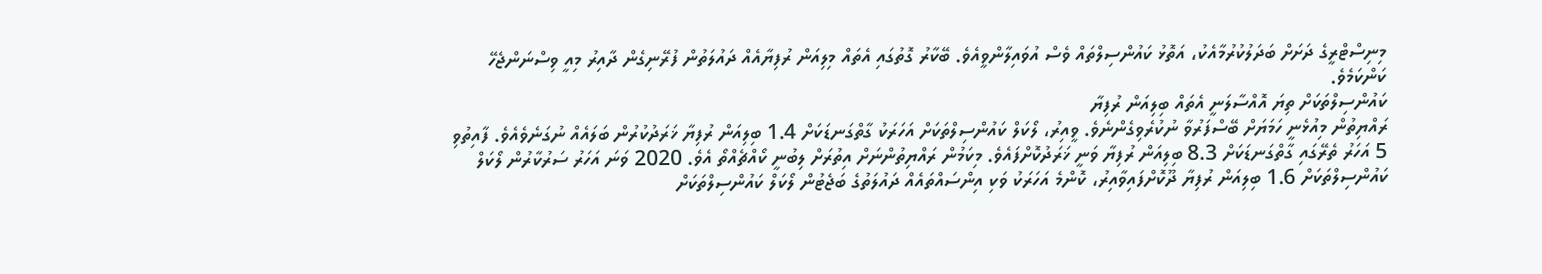މިނިސްޓްރީގެ ދަށަށް ބަދަލުކުރުމާއެކު، އަތޮޅު ކައުންސިލްތައް ވެސް އުވައިލާންވީއެވެ. ބޭކާރު ގޮތުގައި އެތައް މިލިއަން ރުފިޔާއެއް ދައުލަތުން ފުރޭނިގެން ދާއިރު މިއީ ވިސްނަންޖެހޭ ކަންކަމެވެ.
ކައުންސިލްތަކަށް ތިޔަ އޮއްސާލަނީ އެތައް ބިލިއަން ރުފިޔާ
ރައްޔިތުން މިއުޅެނީ ހަމަޔަށް ބޭސްފަރުވާ ނުކުރެވިގެންނެވެ. ވީއިރު، ލޯކަލް ކައުންސިލްތަކަށް އަހަރަކު ގާތްގަނޑަކަށް 1.4 ބިލިއަން ރުފިޔާ ޚަރަދުކުރުން ބަލައެއް ނުގަނެވެއެވެ. ފާއިތުވި 5 އަހަރު ތެރޭގައި ގާތްގަނޑަކަށް 8.3 ބިލިއަން ރުފިޔާ ވަނީ ޚަރަދުކޮށްފައެވެ. މިކަމުން ރައްޔިތުންނަށް އިތުރަށް ލިބުނީ ކޯއްޗެއްތޯ އެވެ. 2020 ވަނަ އަހަރު ސަރުކާރުން ލޯކަލް ކައުންސިލްތަކަށް 1.6 ބިލިއަން ރުފިޔާ ދޫކޮށްފައިވާއިރު، ކޮންމެ އަހަރަކު ވަކި އިންސައްތައެއް ދައުލަތުގެ ބަޖެޓުން ލޯކަލް ކައުންސިލްތަކަށް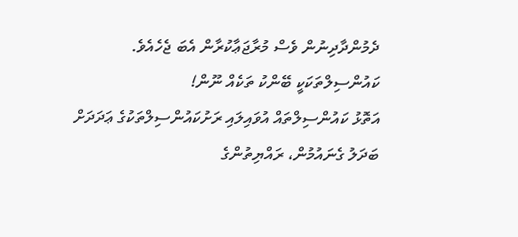ދެމުންދާދިނުން ވެސް މުރާޖަޢާކުރާން އެބަ ޖެހެއެވެ.
ކައުންސިލްތަކަކީ ބޭންކު ތަކެއް ނޫން!
އަތޮޅު ކައުންސިލްތައް އުވައިލައި ރަށުކައުންސިލްތަކުގެ ޢަދަދަށް ބަދަލު ގެނައުމުން، ރައްޔިތުންގެ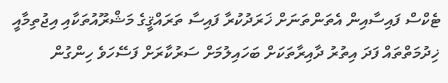ޓެކްސް ފައިސާއިން އެތަންތަނަށް ޚަރަދުކުރާ ފައިސާ ތަރައްޤީގެ މަޝްރޫއުތަކާއި އިޖުތިމާއީ ޚިދުމަތްތައް ފަދަ އިތުރު ދާއިރާތަކަށް ބަހައިލުމަށް ސަރުކާރަށް ފަސޭހަވެ ހިންގުން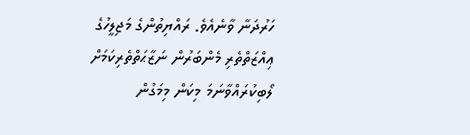ހަރުދަނާ ވާނެއެވެ. ރައްޔިތުންގެ މަޖިލީހުގެ ޢިއްޒަތްތެރި މެންބަރުން ނަޒާޙަތްތެރިކަމަށް ލޯބިކުރައްވާނަމަ މިކަން މިމަގުން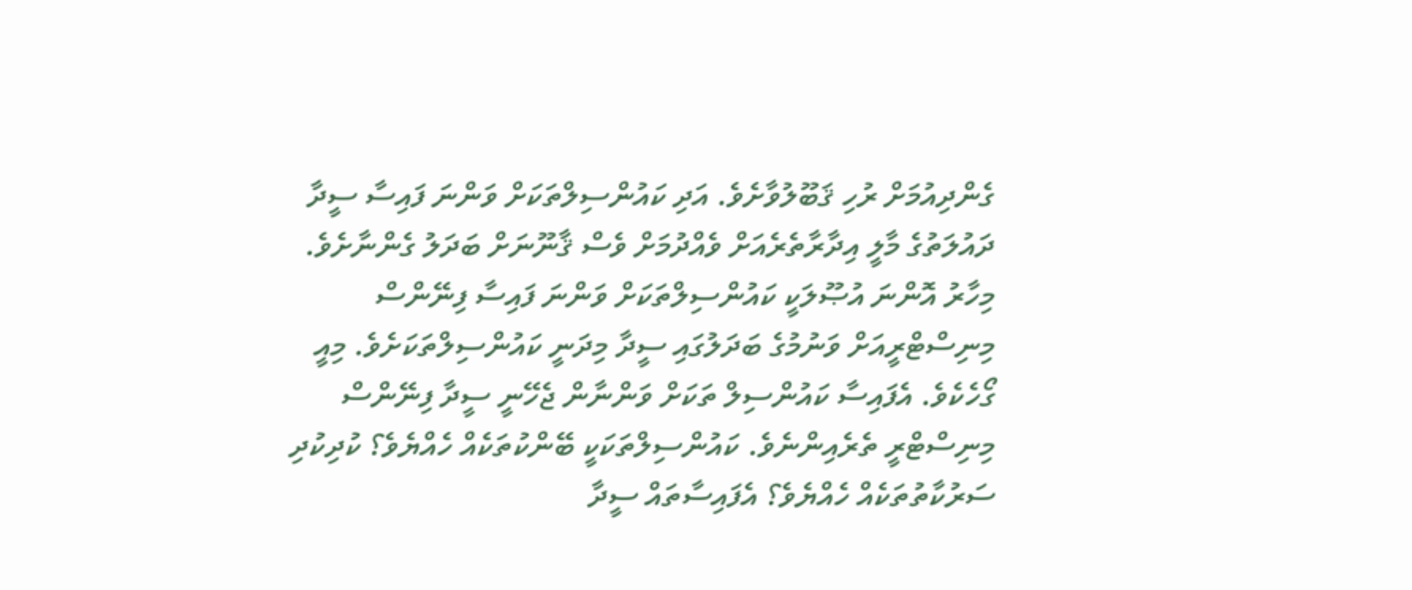ގެންދިއުމަށް ރުހި ޤަބޫލުވާށެވެ. އަދި ކައުންސިލްތަކަށް ވަންނަ ފައިސާ ސީދާ ދައުލަތުގެ މާލީ އިދާރާތެރެއަށް ވެއްދުމަށް ވެސް ޤާނޫނަށް ބަދަލު ގެންނާށެވެ. މިހާރު އޮންނަ އުޞޫލަކީ ކައުންސިލްތަކަށް ވަންނަ ފައިސާ ފިނޭންސް މިނިސްޓްރީއަށް ވަނުމުގެ ބަދަލުގައި ސީދާ މިދަނީ ކައުންސިލްތަކަށެވެ. މިއީ ގޯހެކެވެ. އެފައިސާ ކައުންސިލް ތަކަށް ވަންނާން ޖެހޭނީ ސީދާ ފިނޭންސް މިނިސްޓްރީ ތެރެއިންނެވެ. ކައުންސިލްތަކަކީ ބޭންކުތަކެއް ހެއްޔެވެ؟ ކުދިކުދި ސަރުކާތުތަކެއް ހެއްޔެވެ؟ އެފައިސާތައް ސީދާ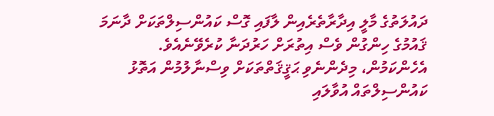ދައުލަތުގެ މާލީ އިދާރާތެރެއިން ލާފައި ގޮސް ކައުންސިލްތަކަށް ދާނަމަ ޤައުމުގެ ހިންގުން ވެސް އިތުރަށް ހަރުދަނާ ކުރެވޭނެއެވެ.
އެހެންކަމުން، މިދެންނެވި ޙަޤީޤަތްތަކަށް ވިސްނާލުމުން އަތޮޅު ކައުންސިލްތައް އުވާލައި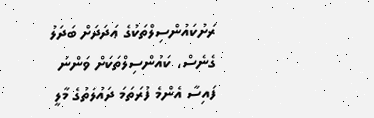ރަށުކައުންސިލްތަކުގެ ޢަދަދަށް ބަދަލު ގެނެސް، ކައުންސިލްތަކަށް ވަންނަ ފައިސާ އެންމެ ފުރަތަމަ ދައުލަތުގެ މާލީ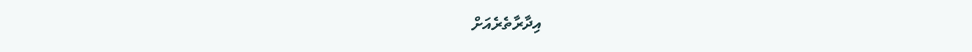އިދާރާތެރެއަށް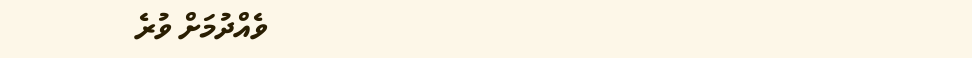ވެއްދުމަށް ވުރެ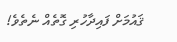ޤައުމަށް ފައިދާހުރި ގޮތެއް ނެތެވެ!